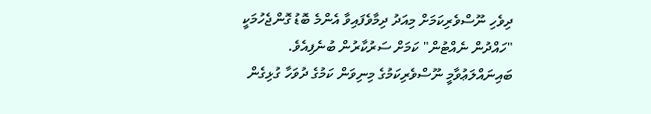ދިވެހި ނޫސްވެރިކަމަށް މިއަދު ދިމާވެފައިވާ އެންމެ ބޮޑު ގޮންޖެހުމަކީ "ހައްދުން ނެއްޓުން" ކަމަށް ސަރުކާރުން ބުނެފިއެވެ.
ބައިނައްލަޢުވާމީ ނޫސްވެރިކަމުގެ މިނިވަން ކަމުގެ ދުވަހާ ގުޅިގެން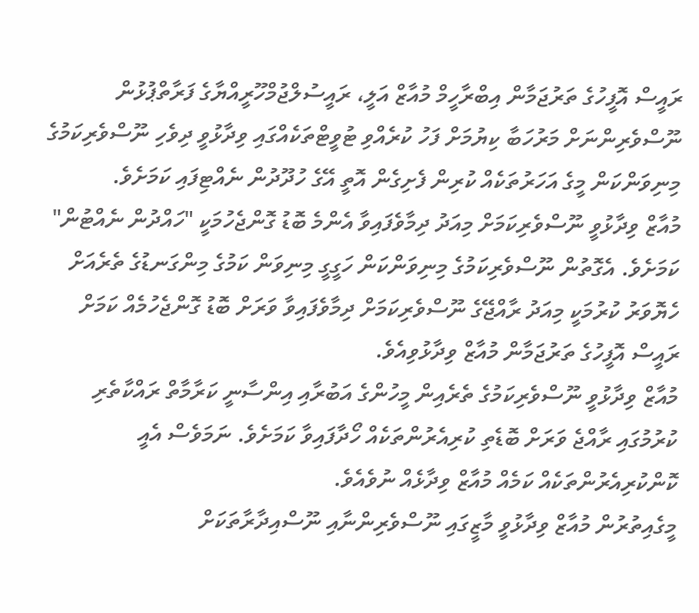ރައީސް އޮފީހުގެ ތަރުޖަމާން އިބްރާހީމް މުއާޒް އަލީ، ރައީސުލްޖުމްހޫރީއްޔާގެ ފަރާތްޕުޅުން ނޫސްވެރިންނަށް މަރުހަބާ ކިޔުމަށް ފަހު ކުރެއްވި ޓުވީޓްތަކެއްގައި ވިދާޅުވީ ދިވެހި ނޫސްވެރިކަމުގެ މިނިވަންކަން މީގެ އަހަރުތަކެއް ކުރިން ފެށިގެން އޮތީ އޭގެ ހުދޫދުން ނެއްޓިފައި ކަމަށެވެ.
މުއާޒް ވިދާޅުވީ ނޫސްވެރިކަމަށް މިއަދު ދިމާވެފައިވާ އެންމެ ބޮޑު ގޮންޖެހުމަކީ "ހައްދުން ނެއްޓުން" ކަމަށެވެ. އެގޮތުން ނޫސްވެރިކަމުގެ މިނިވަންކަން ހަގީގީ މިނިވަން ކަމުގެ މިންގަނޑުގެ ތެރެއަށް ހެޔޮވަރު ކުރުމަކީ މިއަދު ރާއްޖޭގެ ނޫސްވެރިކަމަށް ދިމާވެފައިވާ ވަރަށް ބޮޑު ގޮންޖެހުމެއް ކަމަށް ރައީސް އޮފީހުގެ ތަރުޖަމާން މުއާޒް ވިދާޅުވިއެވެ.
މުއާޒް ވިދާޅުވީ ނޫސްވެރިކަމުގެ ތެރެއިން މީހުންގެ އަބުރާއި އިންސާނީ ކަރާމާތް ރައްކާތެރި ކުރުމުގައި ރާއްޖެ ވަރަށް ބޮޑެތި ކުރިއެރުންތަކެއް ހޯދާފައިވާ ކަމަށެވެ. ނަމަވެސް އެއީ ކޮންކުރިއެރުންތަކެއް ކަމެއް މުއާޒް ވިދާޅެއް ނުވެއެވެ.
މީގެއިތުރުން މުއާޒް ވިދާޅުވީ މާޒީގައި ނޫސްވެރިންނާއި ނޫސްއިދާރާތަކަށް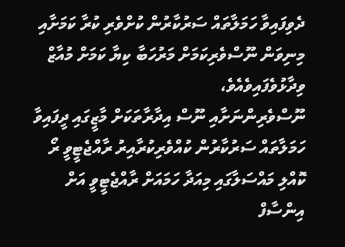ދެވިފައިވާ ހަމަލާތައް ސަރުކާރުން ކުށްވެރި ކުރާ ކަމަށާއި މިނިވަން ނޫސްވެރިކަމަށް މަރުހަބާ ކިޔާ ކަމަށް މުއާޒް ވިދާޅުވެފައިވެއެވެ،
ނޫސްވެރިންނަށާއި ނޫސް އިދާރާތަކަށް މާޒީގައި ދީފައިވާ ހަމަލާތައް ސަރުކާރުން ކުއްވެރިކުރާއިރު ރާއްޖެޓީވީ ރޯ ކޮއްލި މައްސަލާގައި މިއަދާ ހަމައަށް ރާއްޖެޓީވީ އަށް އިންސާފް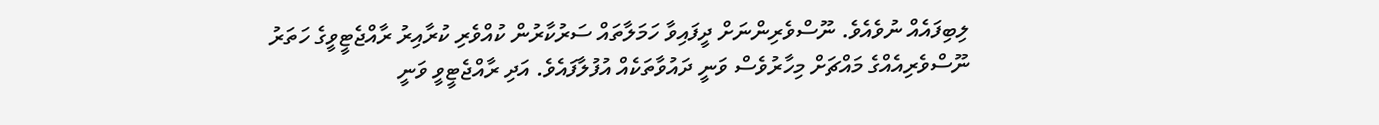ލިބިފައެއް ނުވެއެވެ. ނޫސްވެރިންނަށް ދީފައިވާ ހަމަލާތައް ސަރުކާރުން ކުއްވެރި ކުރާއިރު ރާއްޖެޓީވީގެ ހަތަރު ނޫސްވެރިއެއްގެ މައްޗަށް މިހާރުވެސް ވަނީ ދައުވާތަކެއް އުފުލާފައެވެ. އަދި ރާއްޖެޓީވީ ވަނީ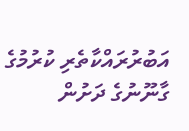އަބުރުރައްކާތެރި ކުރުމުގެ ގާނޫނުގެ ދަށުން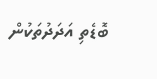ބޮޑެތި އަދަދުތަކުން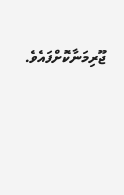ޖޫރިމަނާކޮށްފައެވެ.